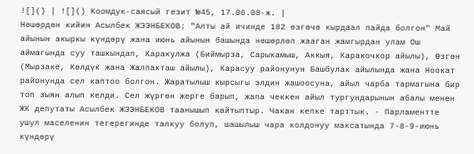![]() | ![]() Коомдук-саясый гезит №45, 17.06.08-ж. |
Нөшөрдөн кийин Асылбек ЖЭЭНБЕКОВ: "Алты ай ичинде 182 өзгөчө кырдаал пайда болгон" Май айынын акыркы күндөрү жана июнь айынын башында нөшөрлөп жааган жамгырдан улам Ош аймагында суу ташкындап, Каракулжа (Биймырза, Сарыкамыш, Аккыя, Каракочкор айылы), Өзгөн (Мырзаке, Көлдүк жана Жалпакташ айылы), Карасуу районунун Башбулак айылында жана Ноокат районунда сел каптоо болгон. Жаратылыш кырсыгы элдин жашоосуна, айыл чарба тармагына бир топ зыян алып келди. Сел жүргөн жерге барып, жапа чеккен айыл тургундарынын абалы менен ЖК депутаты Асылбек ЖЭЭНБЕКОВ таанышып кайтыптыр. Чакан кепке тарттык. - Парламентте ушул маселенин тегерегинде талкуу болуп, шашылыш чара колдонуу максатында 7-8-9-июнь күндөрү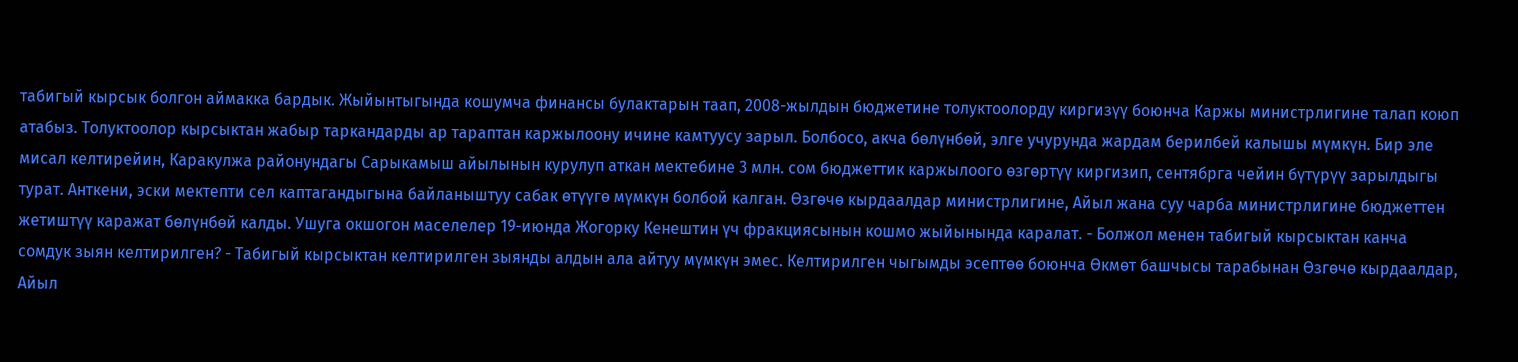табигый кырсык болгон аймакка бардык. Жыйынтыгында кошумча финансы булактарын таап, 2008-жылдын бюджетине толуктоолорду киргизүү боюнча Каржы министрлигине талап коюп атабыз. Толуктоолор кырсыктан жабыр таркандарды ар тараптан каржылоону ичине камтуусу зарыл. Болбосо, акча бөлүнбөй, элге учурунда жардам берилбей калышы мүмкүн. Бир эле мисал келтирейин, Каракулжа районундагы Сарыкамыш айылынын курулуп аткан мектебине 3 млн. сом бюджеттик каржылоого өзгөртүү киргизип, сентябрга чейин бүтүрүү зарылдыгы турат. Анткени, эски мектепти сел каптагандыгына байланыштуу сабак өтүүгө мүмкүн болбой калган. Өзгөчө кырдаалдар министрлигине, Айыл жана суу чарба министрлигине бюджеттен жетиштүү каражат бөлүнбөй калды. Ушуга окшогон маселелер 19-июнда Жогорку Кенештин үч фракциясынын кошмо жыйынында каралат. - Болжол менен табигый кырсыктан канча сомдук зыян келтирилген? - Табигый кырсыктан келтирилген зыянды алдын ала айтуу мүмкүн эмес. Келтирилген чыгымды эсептөө боюнча Өкмөт башчысы тарабынан Өзгөчө кырдаалдар, Айыл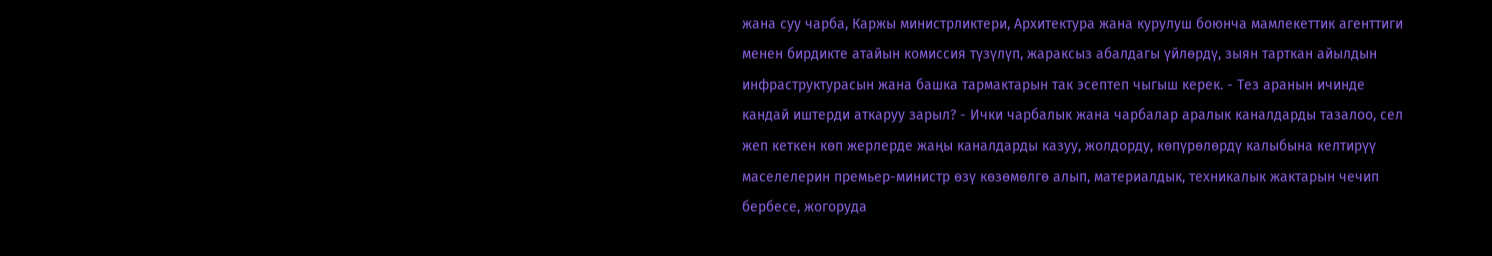жана суу чарба, Каржы министрликтери, Архитектура жана курулуш боюнча мамлекеттик агенттиги менен бирдикте атайын комиссия түзүлүп, жараксыз абалдагы үйлөрдү, зыян тарткан айылдын инфраструктурасын жана башка тармактарын так эсептеп чыгыш керек. - Тез аранын ичинде кандай иштерди аткаруу зарыл? - Ички чарбалык жана чарбалар аралык каналдарды тазалоо, сел жеп кеткен көп жерлерде жаңы каналдарды казуу, жолдорду, көпүрөлөрдү калыбына келтирүү маселелерин премьер-министр өзү көзөмөлгө алып, материалдык, техникалык жактарын чечип бербесе, жогоруда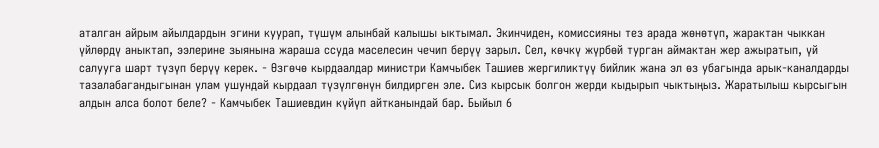аталган айрым айылдардын эгини куурап, түшүм алынбай калышы ыктымал. Экинчиден, комиссияны тез арада жөнөтүп, жарактан чыккан үйлөрдү аныктап, ээлерине зыянына жараша ссуда маселесин чечип берүү зарыл. Сел, көчкү жүрбөй турган аймактан жер ажыратып, үй салууга шарт түзүп берүү керек. - Өзгөчө кырдаалдар министри Камчыбек Ташиев жергиликтүү бийлик жана эл өз убагында арык-каналдарды тазалабагандыгынан улам ушундай кырдаал түзүлгөнүн билдирген эле. Сиз кырсык болгон жерди кыдырып чыктыңыз. Жаратылыш кырсыгын алдын алса болот беле? - Камчыбек Ташиевдин күйүп айтканындай бар. Быйыл 6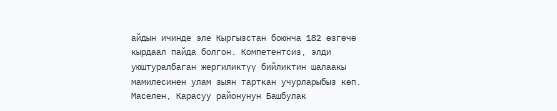айдын ичинде эле Кыргызстан боюнча 182 өзгөчө кырдаал пайда болгон. Компетентсиз, элди уюштуралбаган жергиликтүү бийликтин шалаакы мамилесинен улам зыян тарткан учурларыбыз көп. Маселен, Карасуу районунун Башбулак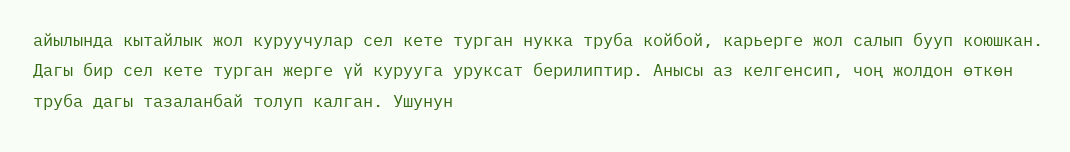айылында кытайлык жол куруучулар сел кете турган нукка труба койбой, карьерге жол салып бууп коюшкан. Дагы бир сел кете турган жерге үй курууга уруксат берилиптир. Анысы аз келгенсип, чоң жолдон өткөн труба дагы тазаланбай толуп калган. Ушунун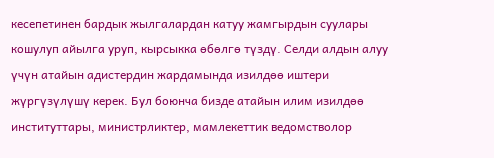кесепетинен бардык жылгалардан катуу жамгырдын суулары кошулуп айылга уруп, кырсыкка өбөлгө түздү. Селди алдын алуу үчүн атайын адистердин жардамында изилдөө иштери жүргүзүлүшү керек. Бул боюнча бизде атайын илим изилдөө институттары, министрликтер, мамлекеттик ведомстволор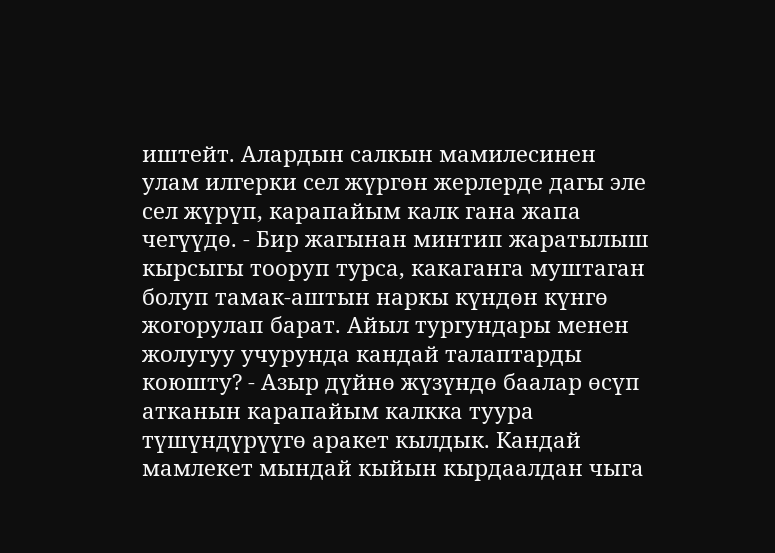иштейт. Алардын салкын мамилесинен улам илгерки сел жүргөн жерлерде дагы эле сел жүрүп, карапайым калк гана жапа чегүүдө. - Бир жагынан минтип жаратылыш кырсыгы тооруп турса, какаганга муштаган болуп тамак-аштын наркы күндөн күнгө жогорулап барат. Айыл тургундары менен жолугуу учурунда кандай талаптарды коюшту? - Азыр дүйнө жүзүндө баалар өсүп атканын карапайым калкка туура түшүндүрүүгө аракет кылдык. Кандай мамлекет мындай кыйын кырдаалдан чыга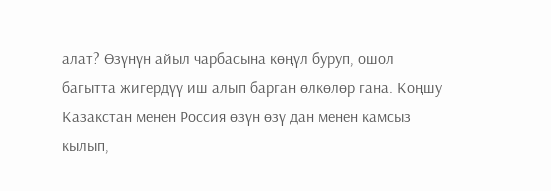алат? Өзүнүн айыл чарбасына көңүл буруп, ошол багытта жигердүү иш алып барган өлкөлөр гана. Коңшу Казакстан менен Россия өзүн өзү дан менен камсыз кылып,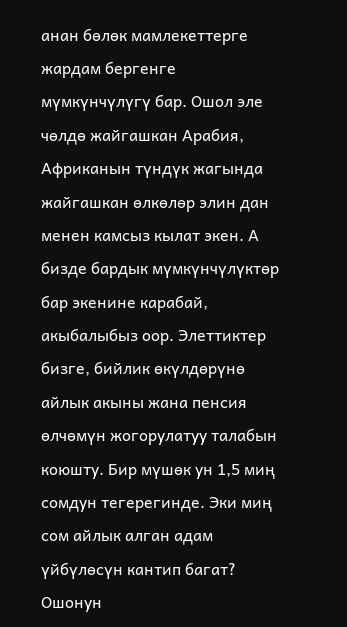анан бөлөк мамлекеттерге жардам бергенге мүмкүнчүлүгү бар. Ошол эле чөлдө жайгашкан Арабия, Африканын түндүк жагында жайгашкан өлкөлөр элин дан менен камсыз кылат экен. А бизде бардык мүмкүнчүлүктөр бар экенине карабай, акыбалыбыз оор. Элеттиктер бизге, бийлик өкүлдөрүнө айлык акыны жана пенсия өлчөмүн жогорулатуу талабын коюшту. Бир мүшөк ун 1,5 миң сомдун тегерегинде. Эки миң сом айлык алган адам үйбүлөсүн кантип багат? Ошонун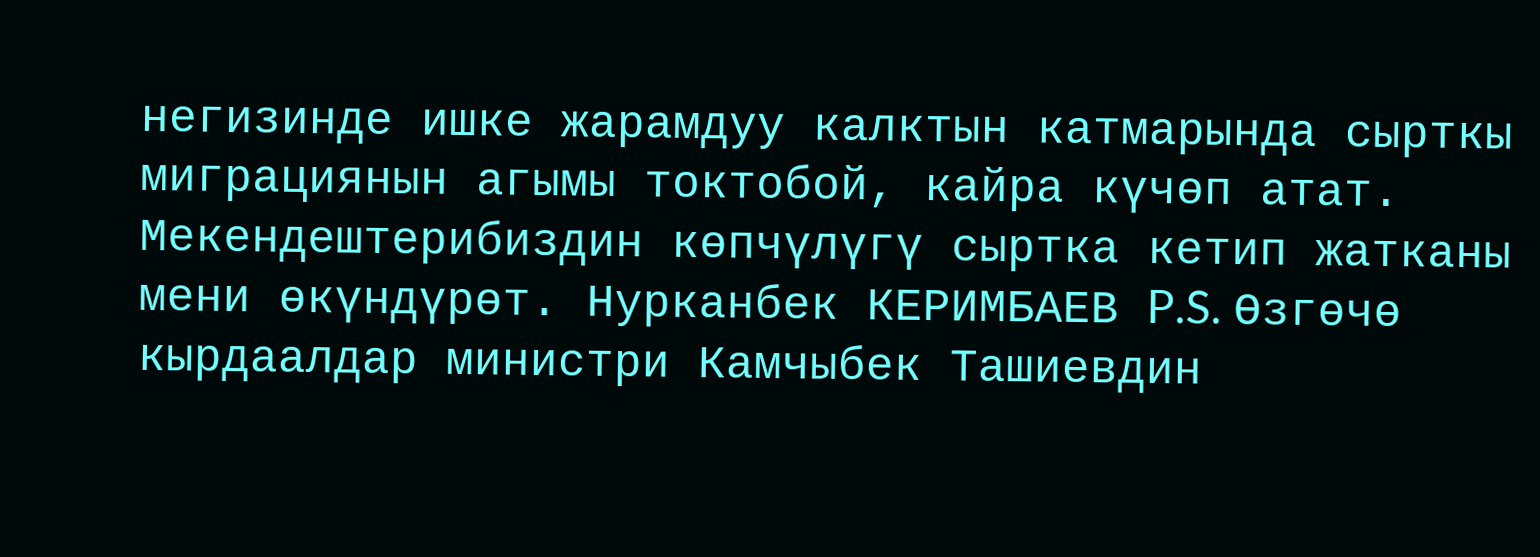негизинде ишке жарамдуу калктын катмарында сырткы миграциянын агымы токтобой, кайра күчөп атат. Мекендештерибиздин көпчүлүгү сыртка кетип жатканы мени өкүндүрөт. Нурканбек КЕРИМБАЕВ P.S. Өзгөчө кырдаалдар министри Камчыбек Ташиевдин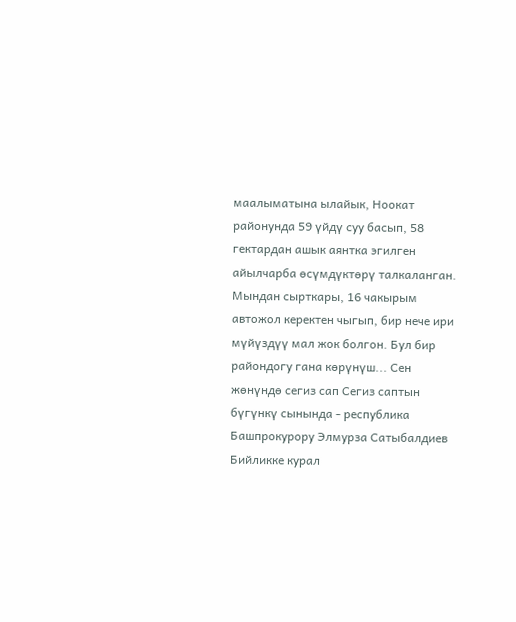маалыматына ылайык, Ноокат районунда 59 үйдү суу басып, 58 гектардан ашык аянтка эгилген айылчарба өсүмдүктөрү талкаланган. Мындан сырткары, 16 чакырым автожол керектен чыгып, бир нече ири мүйүздүү мал жок болгон. Бул бир райондогу гана көрүнүш... Сен жөнүндө сегиз сап Сегиз саптын бүгүнкү сынында - республика Башпрокурору Элмурза Сатыбалдиев Бийликке курал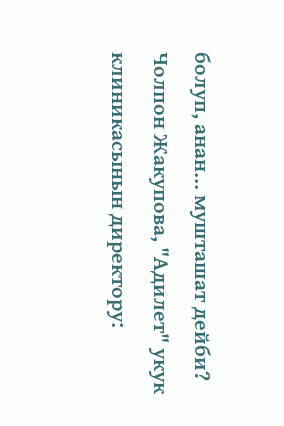болуп, анан... мушташат дейби? Чолпон Жакупова, "Адилет" укук клиникасынын директору: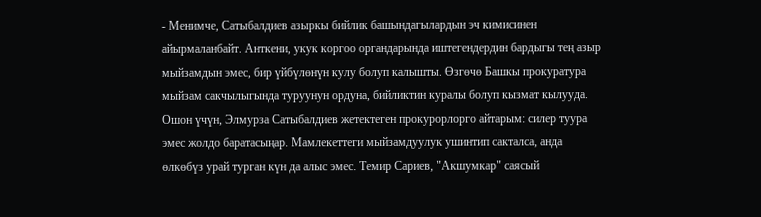- Менимче, Сатыбалдиев азыркы бийлик башындагылардын эч кимисинен айырмаланбайт. Анткени, укук коргоо органдарында иштегендердин бардыгы тең азыр мыйзамдын эмес, бир үйбүлөнүн кулу болуп калышты. Өзгөчө Башкы прокуратура мыйзам сакчылыгында туруунун ордуна, бийликтин куралы болуп кызмат кылууда. Ошон үчүн, Элмурза Сатыбалдиев жетектеген прокурорлорго айтарым: силер туура эмес жолдо баратасыңар. Мамлекеттеги мыйзамдуулук ушинтип сакталса, анда өлкөбүз урай турган күн да алыс эмес. Темир Сариев, "Акшумкар" саясый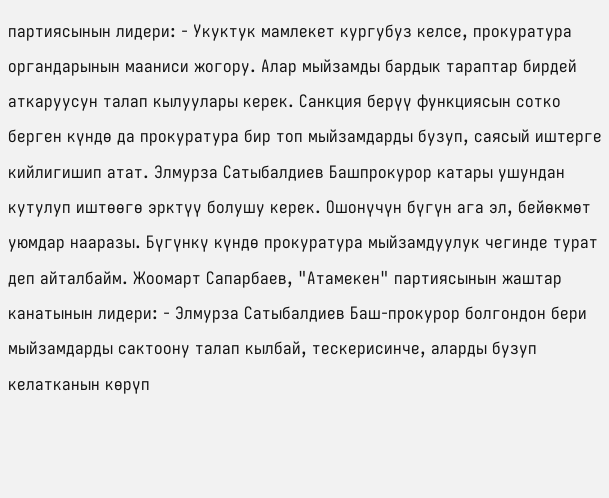партиясынын лидери: - Укуктук мамлекет кургубуз келсе, прокуратура органдарынын мааниси жогору. Алар мыйзамды бардык тараптар бирдей аткаруусун талап кылуулары керек. Санкция берүү функциясын сотко берген күндө да прокуратура бир топ мыйзамдарды бузуп, саясый иштерге кийлигишип атат. Элмурза Сатыбалдиев Башпрокурор катары ушундан кутулуп иштөөгө эрктүү болушу керек. Ошонүчүн бүгүн ага эл, бейөкмөт уюмдар нааразы. Бүгүнкү күндө прокуратура мыйзамдуулук чегинде турат деп айталбайм. Жоомарт Сапарбаев, "Атамекен" партиясынын жаштар канатынын лидери: - Элмурза Сатыбалдиев Баш-прокурор болгондон бери мыйзамдарды сактоону талап кылбай, тескерисинче, аларды бузуп келатканын көрүп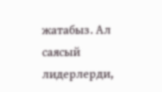жатабыз. Ал саясый лидерлерди,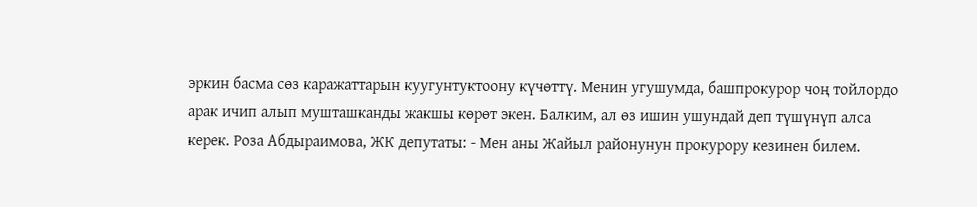эркин басма сөз каражаттарын куугунтуктоону күчөттү. Менин угушумда, башпрокурор чоң тойлордо арак ичип алып мушташканды жакшы көрөт экен. Балким, ал өз ишин ушундай деп түшүнүп алса керек. Роза Абдыраимова, ЖК депутаты: - Мен аны Жайыл районунун прокурору кезинен билем.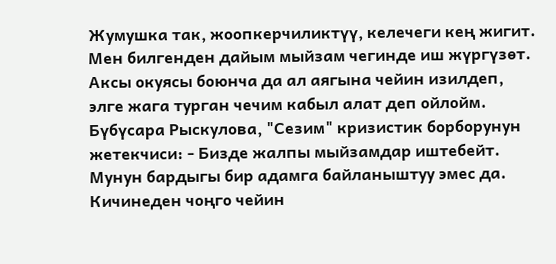Жумушка так, жоопкерчиликтүү, келечеги кең жигит. Мен билгенден дайым мыйзам чегинде иш жүргүзөт. Аксы окуясы боюнча да ал аягына чейин изилдеп, элге жага турган чечим кабыл алат деп ойлойм. Бүбүсара Рыскулова, "Сезим" кризистик борборунун жетекчиси: - Бизде жалпы мыйзамдар иштебейт. Мунун бардыгы бир адамга байланыштуу эмес да. Кичинеден чоңго чейин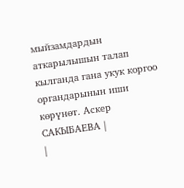мыйзамдардын аткарылышын талап кылганда гана укук коргоо органдарынын иши көрүнөт. Аскер САКЫБАЕВА |
|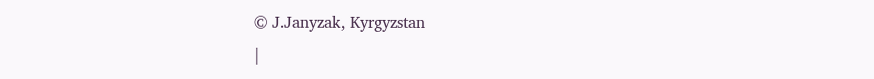© J.Janyzak, Kyrgyzstan
|